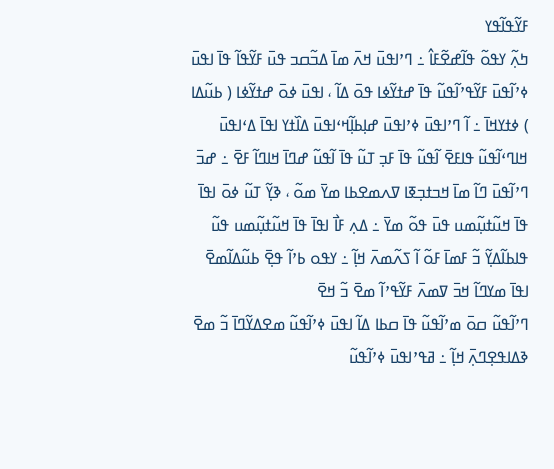ߓߌ߬ߟߊ߬ߟߌ
ߤߍ߲߬ ߌߟߋ߬ ߟߊ߬ߝߐ߬ߓߊ߮ ߸ ߣߴߊߟߎ߫ ߞߍ߫ ߘߊ߫ ߡߏ߬ߛߏ ߟߎ߫ ߓߌ߬ߟߊ߬ ߟߊ߫ ߊߟߎ߫ ߦߴߊ߬ߟߎ߫ ߓߌ߬ߟߴߊ߬ߟߎ߬ ߟߊ߫ ߝߙߌ߬ߦߊ ߟߋ߫ ߡߊ߬ ، ߊߟߎ߫ ߦߋ߫ ߝߙߌ߬ߦߊ ( ߕߎ߬ߡߊ ) ߦߙߌߞߊ߫ ߸ ߊ߬ ߣߴߊߟߎ߫ ߦߴߊߟߎ߫ ߝߊ߲ߕߊ߲߬ߞߵߊߟߎ߫ ߡߊ߰ߙߌ ߊߟߊ߫ ߡߵߊߟߎ߫ ߞߊߣߵߊ߬ߟߎ߬ ߟߊߓߐ߫ ߊ߬ߟߎ߬ ߟߊ߫ ߓߏ߲ ߠߎ߬ ߟߊ߫ ߊ߬ߟߎ߬ ߝߣߊ߫ ߞߊߣߊ߬ ߓߐ߫ ߸ ߝߏ߫ ߣߴߊ߬ߟߎ߫ ߣߊ߬ ߘߊ߫ ߞߏߙߏ߲ߧߊ ߜߍߘߐߕߊ ߘߌ߫ ߘߋ߬ ، ߢߌ߲߬ ߠߎ߬ ߦߋ߫ ߊߟߊ߫ ߟߊ߫ ߞߎ߬ߙߎ߲߬ߘߎ ߟߎ߫ ߟߋ߬ ߘߌ߫ ߸ ߡߍ߲ ߓߊ߯ ߊߟߊ߫ ߟߊ߫ ߞߎ߬ߙߎ߲߬ߘߎ ߟߎ߬ ߟߊߕߊ߬ߡߌ߲߬ ߏ߬ ߓߘߊ߫ ߓߋ߬ ߊ߬ ߖߍ߬ߘߍ߫ ߞߊ߲߬ ߸ ߌߟߋ ߕߴߊ߬ ߟߐ߲߫ ߕߎ߬ߡߊ߬ߘߐ߫ ߊߟߊ߫ ߘߌߣߊ߬ ߞߏ߫ ߜߘߍ߫ ߓߌ߬ߟߴߊ߬ ߘߐ߫ ߏ߬ ߞߐ߫
ߣߴߊ߬ߟߎ߬ ߛߋ߫ ߘߴߊ߬ߟߎ߬ ߟߊ߫ ߛߕߊ ߡߊ߬ ߊߟߎ߫ ߦߴߊ߬ߟߎ߬ ߘߐߡߌ߬ߣߊ߫ ߏ߬ ߘߐ߫ ߢߡߊߟߐ߲ߣߍ߲߫ ߞߊ߲߬ ߸ ߥߟߴߊߟߎ߫ ߦߴߊ߬ߟߎ߬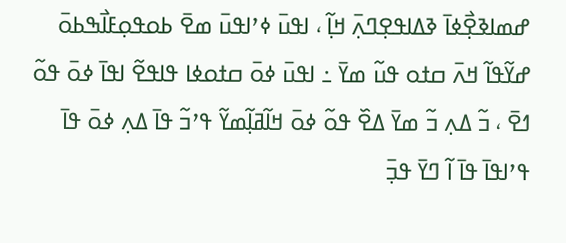ߝߘߊߢߐ߲߯ߦߊ߫ ߢߡߊߟߐ߲ߣߍ߲߫ ߞߊ߲߬ ، ߊߟߎ߫ ߦߴߊߟߎ߫ ߘߐ߫ ߕߋߟߋ߲ߓߊ߯ߒߕߋ߫ ߝߌ߬ߟߊ߬ ߞߍ߫ ߛߙߋ ߟߎ߬ ߘߌ߫ ߸ ߊߟߎ߫ ߦߋ߫ ߛߙߋߦߊ ߟߊߟߐ߬ ߊߟߊ߫ ߦߋ߫ ߟߋ߬ ߗߐ߫ ، ߏ߬ ߡߍ߲ ߏ߬ ߘߌ߫ ߡߐ߰ ߟߋ߬ ߦߋ߫ ߞߊ߬ߥߊ߲߬ߘߌ߬ ߟߴߏ߬ ߟߊ߫ ߡߍ߲ ߦߋ߫ ߟߊ߫ ߟߴߊߟߊ߫ ߟߊ߫ ߊ߬ ߣߌ߫ ߟߏ߲߫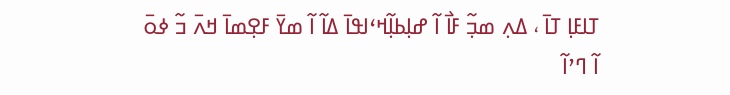ߠߊߓߊ߲ ߠߊ߫ ، ߡߍ߲ ߘߏ߲߬ ߓߊ߯ ߊ߬ ߝߊ߲ߕߊ߲߬ߞߵߊߟߊ߫ ߡߊ߬ ߊ߬ ߘߌ߫ ߓߐ߲ߘߊ߫ ߞߍ߫ ߏ߬ ߦߋ߫
ߊ߬ ߣߴߊ߬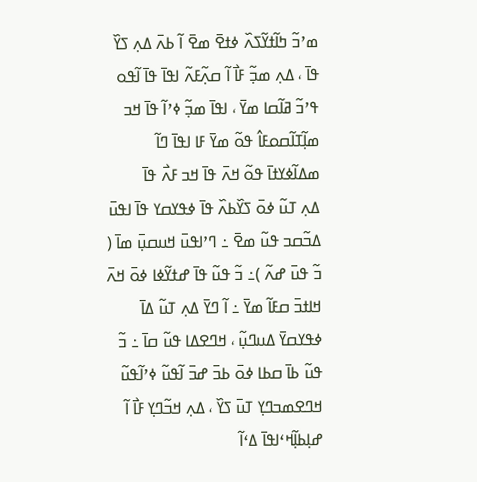ߘߴߏ߬ ߤߊ߬ߙߌ߬ߖߍ߰ ߦߙߐ߫ ߘߐ߫ ߊ߬ ߕߍ߫ ߡߍ߲ ߖߌ߰ ߟߊ߫ ، ߡߍ߲ ߘߏ߲߬ ߓߊ߯ ߊ߬ ߛߍ߲߬ߓߍ߬ ߊߟߊ߫ ߟߊ߫ ߊ߬ߟߋ ߟߴߏ߬ ߥߊ߬ߛߊ ߘߌ߫ ، ߊߟߊ߫ ߘߏ߲߬ ߦߴߊ߬ ߟߊ߫ ߞߏ ߘߊ߲߬ߠߊ߬ߛߋߓߊ߮ ߟߋ߬ ߘߌ߫ ߓߊ ߊߟߊ߫ ߣߊ߬ ߘߡߊ߬ߦߌߙߊ߫ ߟߋ߬ ߞߍ߫ ߟߊ߫ ߞߏ ߓߍ߯ ߟߊ߫
ߡߍ߲ ߠߎ߬ ߦߋ߫ ߖߌ߰ߕߍ߰ ߟߊ߫ ߦߟߌߛߌ ߟߊ߫ ߊߟߎ߫ ߡߏ߬ߛߏ ߟߎ߬ ߘߐ߫ ߸ ߣߴߊߟߎ߫ ߞߎߛߎ߲߫ ߘߊ߫ ( ߏ߬ ߟߎ߫ ߝߍ߬ )߸ ߏ߬ ߟߎ߬ ߟߊ߫ ߝߙߌ߬ߦߊ ߦߋ߫ ߞߍ߫ ߞߊߙߏ߫ ߛߓߊ߬ ߘߌ߫ ߸ ߊ߬ ߣߌ߫ ߡߍ߲ ߠߎ߬ ߡߊ߫ ߦߟߌߛߌ߫ ߡߎߣߎ߲߬ ، ߞߣߐߡߊ ߟߎ߬ ߛߊ߫ ߸ ߏ߬ ߟߎ߬ ߕߊ߫ ߛߕߊ ߦߋ߫ ߕߏ߫ ߝߏ߫ ߊ߬ߟߎ߬ ߦߴߊ߬ߟߎ߬ ߞߣߐߘߏߣߌ߲ ߠߎ߫ ߖߌ߰ ، ߡߍ߲ ߞߏ߬ߣߌ߲ ߓߊ߯ ߊ߬ ߝߊ߲ߕߊ߲߬ߞߵߊߟߊ߫ ߡߵߊ߬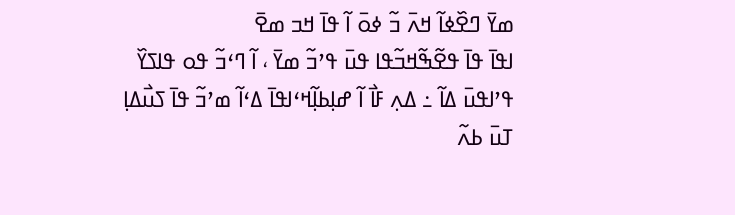ߘߌ߫ ߣߐ߰ߦߊ߬ ߞߍ߫ ߏ߬ ߦߋ߫ ߊ߬ ߟߊ߫ ߞߏ ߘߐ߫
ߊߟߊ߫ ߟߊ߫ ߟߐ߬ߒ߬ߞߏ߬ߟߊ ߟߎ߫ ߟߴߏ߬ ߘߌ߫ ، ߊ߬ ߣߵߏ߬ ߟߋ ߟߊߖߌ߰ ߟߴߊߟߎ߫ ߡߊ߬ ߸ ߡߍ߲ ߓߊ߯ ߊ߬ ߝߊ߲ߕߊ߲߬ߞߵߊߟߊ߫ ߡߵߊ߬ ߘߴߏ߬ ߟߊ߫ ߖߎ߯ߡߊ߲ ߠߎ߫ ߕߍ߬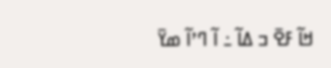ߞߊ߬ ߓߐ߫ ߏ ߡߊ߬ ߸ ߊ߬ ߣߴߊ߬ ߘߌ߫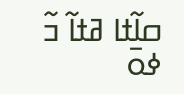ߛߊ߬ߙߊ ߥߙߊ߬ ߏ߬ ߦߋ߫